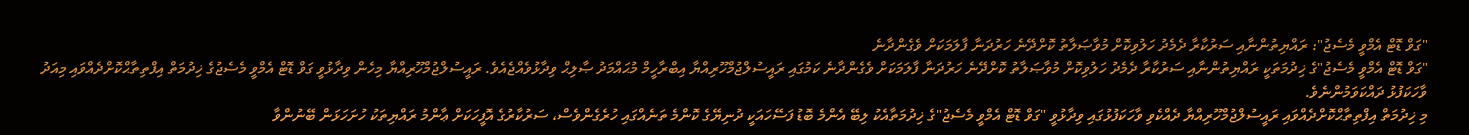"ގަވް ޑޮޓް އެމްވީ މެސެޖު": ރައްޔިތުންނާއި ސަރުކާރާ ދެމެދު ހަލުވިކޮށް މުވާޞަލާތު ކޮށްދޭނެ ހަރުދަނާ ފާލަމަކަށް ވެގެންދާނެ
"ގަވް ޑޮޓް އެމްވީ މެސެޖު"ގެ ޚިދުމަތަކީ ރައްޔިތުންނާއި ސަރުކާރާ ދެމެދު ހަލުވިކޮށް މުވާޞަލާތު ކޮށްދޭނެ ހަރުދަނާ ފާލަމަކަށް ވެގެންދާނެ ކަމުގައި ރައީސުލްޖުމްހޫރިއްޔާ އިބްރާހީމް މުޙައްމަދު ޞާލިޙް ވިދާޅުވެއްޖެއެވެ. ރައީސުލްޖުމްހޫރިއްޔާ މިހެން ވިދާޅުވީ ގަވް ޑޮޓް އެމްވީ މެސެޖުގެ ޚިދުމަތް އިފްތިތާޙްކޮށްދެއްވައި މިއަދު ވާހަކަފުޅު ދައްކަވަމުންނެވެ.
މި ޚިދުމަތް އިފްތިތާޙްކޮށްދެއްވައި ރައީސުލްޖުމްހޫރިއްޔާ ދެއްކެވި ވާހަކަފުޅުގައި ވިދާޅުވީ "ގަވް ޑޮޓް އެމްވީ މެސެޖު"ގެ ޚިދުމަތާއެކު ލިބޭ އެންމެ ބޮޑު ފަސޭހައަކީ ދުނިޔޭގެ ކޮންމެ ތަނެއްގައި ހުރެގެންވެސް، ސަރުކާރުގެ އޮފީހަކަށް ޢާންމު ރައްޔިތަކު ހުށަހަޅަން ބޭނުންވާ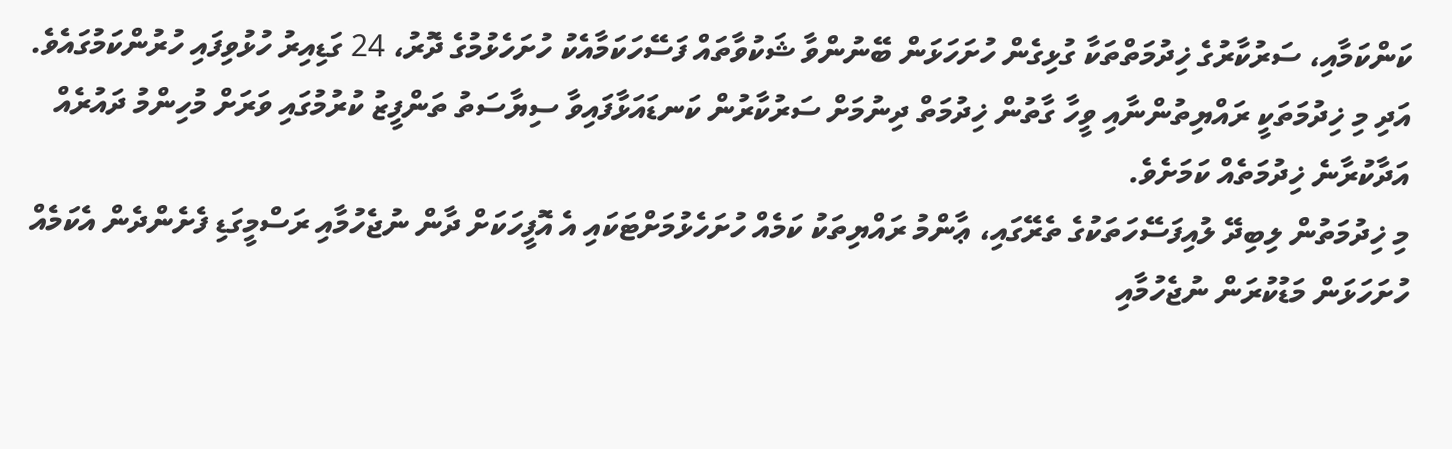ކަންކަމާއި، ސަރުކާރުގެ ޚިދުމަތްތަކާ ގުޅިގެން ހުށަހަޅަން ބޭނުންވާ ޝަކުވާތައް ފަސޭހަކަމާއެކު ހުށަހެޅުމުގެ ދޮރު، 24 ގަޑިއިރު ހުޅުވިފައި ހުރުންކަމުގައެވެ. އަދި މި ޚިދުމަތަކީ ރައްޔިތުންނާއި ވީހާ ގާތުން ޚިދުމަތް ދިނުމަށް ސަރުކާރުން ކަނޑައަޅާފައިވާ ސިޔާސަތު ތަންފީޒު ކުރުމުގައި ވަރަށް މުހިންމު ދައުރެއް އަދާކުރާނެ ޚިދުމަތެއް ކަމަށެވެ.
މި ޚިދުމަތުން ލިބިދޭ ލުއިފަސޭހަތަކުގެ ތެރޭގައި، ޢާންމު ރައްޔިތަކު ކަމެއް ހުށަހެޅުމަށްޓަކައި އެ އޮފީހަކަށް ދާން ނުޖެހުމާއި ރަސްމީގަޑި ފެށެންދެން އެކަމެއް ހުށަހަޅަން މަޑުކުރަން ނުޖެހުމާއި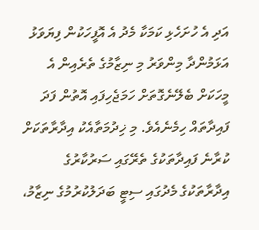އަދި އެ ހުށަހެޅި ކަމަކާ މެދު އެ އޮފީހަކުން ފިޔަވަޅު އަޅަމުންދާ މިންވަރު މި ނިޒާމުގެ ތެރެއިން އެ މީހަކަށް ބެލޭނެގޮތަށް ހަމަޖެހިފައި އޮތުން ފަދަ ފައިދާތައް ހިމެނެއެވެ. މި ޚިދުމަތާއެކު އިދާރާތަކަށް ކުރާނެ ފައިދާތަކުގެ ތެރޭގައި ސަރުކާރުގެ އިދާރާތަކުގެ މެދުގައި ސިޓީ ބަދަލުކުރުމުގެ ނިޒާމު،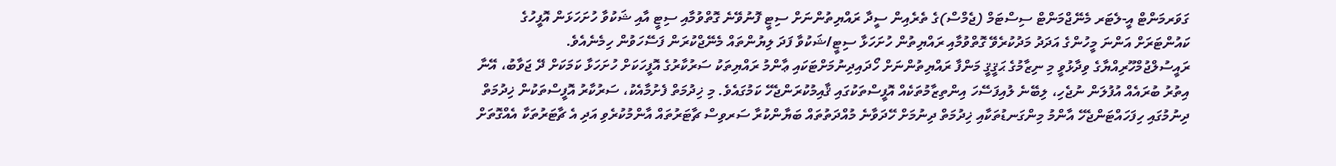ގަވަރމަންޓް އީ-ލެޓަރ މެނޭޖްމަންޓް ސިސްޓަމް (ޖެމްސް)ގެ ތެރެއިން ސީދާ ރައްޔިތުންނަށް ސިޓީ ފޮނުވޭނެ ގޮތްވުމާއި ސިޓީ އާއި ޝަކުވާ ހުށަހަޅަން އޮފީހުގެ ކައުންޓަރަށް އަންނަ މީހުންގެ އަދަދު މަދުކުރެވޭ ގޮތްވުމާއި ރައްޔިތުން ހުށަހަޅާ ސިޓީ/ޝަކުވާ ފަދަ ލިޔުންތައް މެނޭޖްކުރަން ފަސޭހަވުން ހިމެނެއެވެ.
ރައީސުލްޖުމްހޫރިއްޔާގެ ވިދާޅުވީ މި ނިޒާމުގެ ޙަޤީޤީ މަންފާ ރައްޔިތުންނަށް ހޯދައިދިނުމަށްޓަކައި ޢާންމު ރައްޔިތަކު ސަރުކާރުގެ އޮފީހަކަށް ހުށަހަޅާ ކަމަކަށް ދޭ ޖަވާބު، އޭނާ އިތުރު ބުރައެއް އުފުލަން ނުޖެހި، ލިބޭނެ ލުއިފަސޭހަ އިންތިޒާމުތަކެއް އޮފީސްތަކުގައި ޤާއިމުކުރަންޖެހޭ ކަމުގައެވެ. މި ޚިދުމަތް ފެށުމާއެކު، ސަރުކާރު އޮފީސްތަކުން ޚިދުމަތް ދިނުމުގައި ހިފަހައްޓަންޖެހޭ އާންމު މިންގަނޑުތަކާއި ޚިދުމަތް ދިނުމަށް ހޭދަވާނެ މުއްދަތުތައް ބަޔާންކުރާ ސަރވިސް ޗާޓަރުތައް އާންމުކުރެވި އަދި އެ ޗާޓަރުތަކާ އެއްގޮތަށް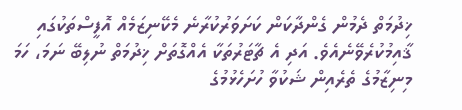ޚިދުމަތް ދެމުން ގެންދާކަން ކަށަވަރުކުރާނެ މެކޭނިޒަމެއް އޮފީސްތަކުގައި ޤާއިމުކުރެވޭނެއެވެ. އަދި އެ ޗާޓަރުތަކާ އެއްގޮތަށް ޚިދުމަތް ނުލިބޭ ނަމަ، ހަމަ މިނިޒާމުގެ ތެރެއިން ޝަކުވާ ހުށަހެޅުމުގެ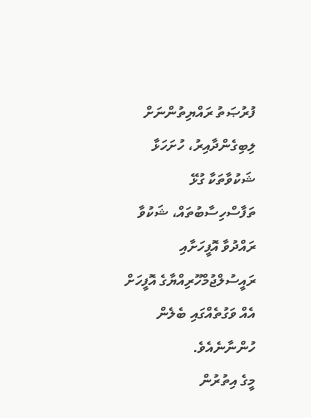ފުރުޞަތު ރައްޔިތުންނަށް ލިބިގެންދާއިރު، ހުށަހަޅާ ޝަކުވާތަކާ ގުޅޭ ތަފާސްހިސާބުތައް، ޝަކުވާ ރައްދުވާ އޮފީހަށާއި ރައީސުލްޖުމްހޫރިއްޔާގެ އޮފީހަށް އެއް ވަގުތެއްގައި ބެލެން ހުންނާނެއެވެ.
މީގެ އިތުރުން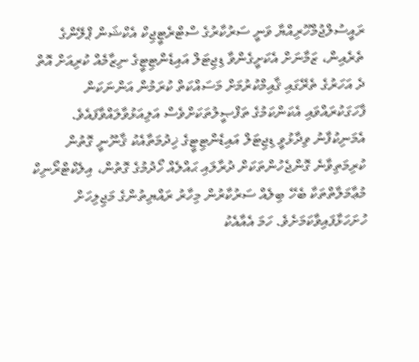ރައީސުލްޖުމްހޫރިއްޔާ ވަނީ ސަރުކާރުގެ ސްޓްރެޓީޖިކް އެކްޝަން ޕްލޭންގެ ތެރެއިން، ޒަމާނަށް އެކަށީގެންވާ ޑިޖިޓަލް އައިޑެންޓިޓީގެ ނިޒާމެއް ކުރިއަށް އޮތް ދެ އަހަރުގެ ތެރޭގައި ޤާއިމްކުރުމަށް މަސައްކަތް ކުރަމުން އަންނަކަން ފާހަގަކުރައްވައި އެކަންކަމުގެ ތަފްޞީލުތަކަށްވެސް އަލިއަޅުވާލައްވާފައެވެ. އެމަނިކުފާނު ވިދާޅުވީ ޑިޖިޓަލް އައިޑެންޓިޓީގެ ޚިދުމަތާއެކު ޤާނޫނީ ގޮތުން ކުރިމަތިވާނެ ގޮންޖެހުންތަކަށް ދުރާލައި ޙައްލެއް ހޯދުމުގެ ގޮތުން، އިލެކްޓްރޯނިކް މުޢާމަލާތްތަކާ ބެހޭ ބިލެއް ސަރުކާރުން މިހާރު ރައްޔިތުންގެ މަޖިލިހަށް ހުށަހަޅާފައިވާކަމަށެވެ. ހަމަ އެއާއެކު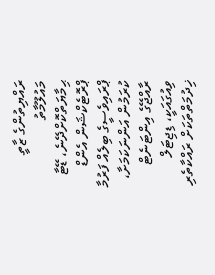ރައްޔިތުންގެ ޒާތީ މައުލޫމާތު ޙިމާޔަތްކޮށްދޭނެ، ޑޭޓާ ޕްރޮޓެކްޝަން އެންޑް ޕްރައިވެސީގެ ބިލެއް ފަރުމާ ކުރަމުން އަންނަކަމަށާ، ރާއްޖޭގެ އިންޓަނެޓް ވިއުގައަކީ، ޑިޖިޓަލް ޚިދުމަތްތަކަށް ރައްކާތެރި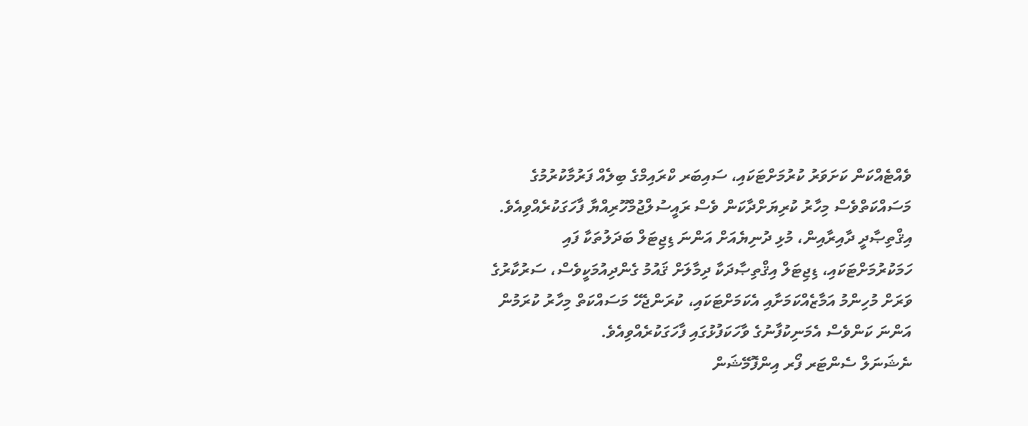ވެއްޓެއްކަން ކަށަވަރު ކުރުމަށްޓަކައި، ސައިބަރ ކްރައިމްގެ ބިލެއް ފަރުމާކުރުމުގެ މަސައްކަތްވެސް މިހާރު ކުރިޔަށްދާކަން ވެސް ރައީސުލްޖުމްހޫރިއްޔާ ފާހަގަކުރެއްވިއެވެ.
އިޤްތިޞާދީ ދާއިރާއިން، މުޅި ދުނިޔެއަށް އަންނަ ޑިޖިޓަލް ބަދަލުތަކާ ފައި ހަމަކުރުމަށްޓަކައި، ޑިޖިޓަލް އިޤްތިޞާދަކާ ދިމާލަށް ޤައުމު ގެންދިއުމަކީވެސް، ސަރުކާރުގެ ވަރަށް މުހިންމު އަމާޒެއްކަމަށާއި އެކަމަށްޓަކައި، ކުރަންޖެހޭ މަސައްކަތް މިހާރު ކުރަމުން އަންނަ ކަންވެސް އެމަނިކުފާނުގެ ވާހަކަފުޅުގައި ފާހަގަކުރެއްވިއެވެ.
ނެޝަނަލް ސެންޓަރ ފޯރ އިންފޮމޭޝަން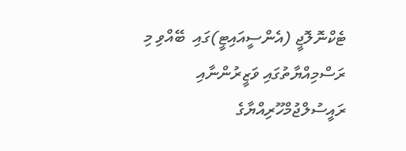ޓެކްނޮލޮޖީ (އެންސީއައިޓީ)ގައި  ބޭއްވި މި ރަސްމިއްޔާތުގައި ވަޒީރުންނާއި ރައީސުލްޖުމްހޫރިއްޔާގެ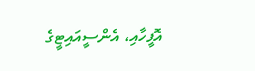އޮފީހާއި، އެންސީއައިޓީގެ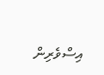އިސްވެރިން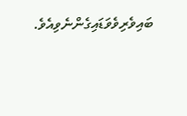ބައިވެރިވެވަޑައިގެންނެވިއެވެ.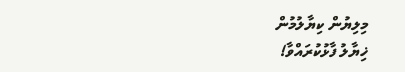މިލިޔުން ކިޔާލުމުން
ޚިޔާލު ފާޅުކުރައްވާ!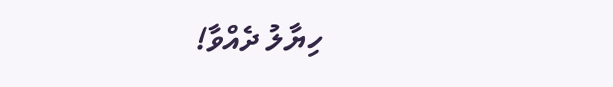ހިޔާލު ދެއްވާ!